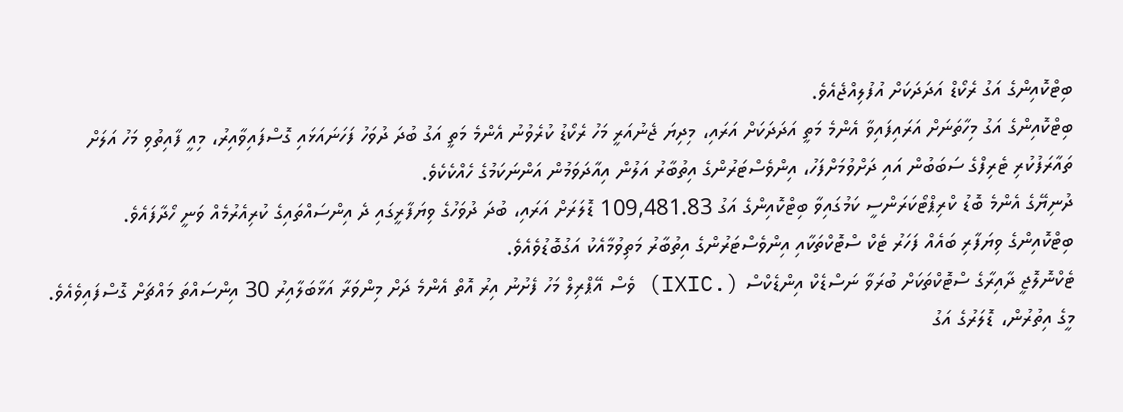ބިޓްކޮއިންގެ އަގު ރެކޯޑް އަދަދަކަށް އުފުލިއްޖެއެވެ.
ބިޓްކޮއިންގެ އަގު މިހާތަނަށް އަރައިފައިވާ އެންމެ މަތީ އަދަދަކަށް އަރައި، މިދިޔަ ޖެނުއަރީ މަހު ރެކޯޑު ކުރެވުނު އެންމެ މަތީ އަގު ބުދަ ދުވަހު ފަހަނައަޅައި ގޮސްފައިވާއިރު، މިއީ ފާއިތުވި މަހު އަލަށް ތައާރަފުކުރި ޓެރިފްގެ ސަބަބުން އައި ދަށްވުމަށްފަހު، އިންވެސްޓަރުންގެ އިތުބާރު އަލުން އިއާދަވަމުން އަންނަކަމުގެ ހެއްކެކެވެ.
ދުނިޔޭގެ އެންމެ ބޮޑު ކްރިޕްޓޯކަރަންސީ ކަމުގައިވާ ބިޓްކޮއިންގެ އަގު 109,481.83 ޑޮލަރަށް އަރައި، ބުދަ ދުވަހުގެ ވިޔަފާރީގައި ދެ އިންސައްތައިގެ ކުރިއެރުމެއް ވަނީ ހޯދާފައެވެ.
ބިޓްކޮއިންގެ ވިޔަފާރި ބައެއް ފަހަރު ޓެކް ސްޓޮކްތަކާއި އިންވެސްޓަރުންގެ އިތުބާރު މަތިވުމާއެކު އަގުބޮޑުވެއެވެ.
ޓެކްނޮލޮޖީ ދާއިރާގެ ސްޓޮކްތަކަށް ބުރަވާ ނަސްޑެކް އިންޑެކްސް (.IXIC) ވެސް އޭޕްރިލް މަހު ފެށުނު އިރު އޮތް އެންމެ ދަށް މިންވަރާ އަޅާބަލާއިރު 30 އިންސައްތަ މައްޗަށް ގޮސްފައިވެއެވެ.
މީގެ އިތުރުން، ޑޮލަރުގެ އަގު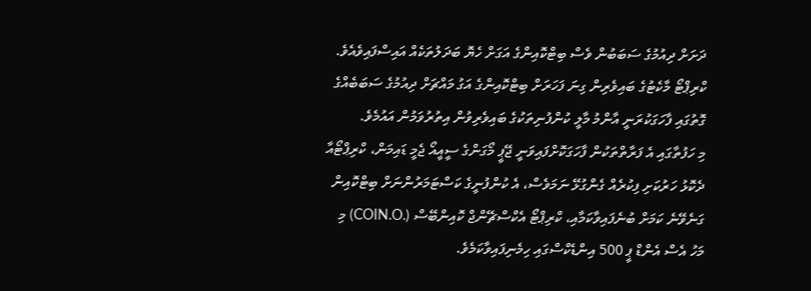ދަށަށް ދިއުމުގެ ސަބަބުން ވެސް ބިޓްކޮއިންގެ އަގަށް ހެޔޮ ބަދަލުތަކެއް އައިސްފައިވެއެވެ.
ކްރިޕްޓޯ މާކެޓުގެ ބައިވެރިން ގިނަ ފަހަރަށް ބިޓްކޮއިންގެ އަގު މައްޗަށް ދިއުމުގެ ސަބަބެއްގެ ގޮތުގައި ފާހަގަކުރަނީ އާންމު މާލީ ކުންފުނިތަކުގެ ބައިވެރިވުން އިތުރުވަމުން އައުމެވެ.
މި ހަފުތާގައި އެ ފަރާތްތަކުން ފާހަގަކޮށްފައިވަނީ ޖޭޕީ މޯގަންގެ ސީއީއޯ ޖެމީ ޑައިމަން، ކްރިޕްޓޯއާ ދެކޮޅު ހަރުކަށި ފިކުރެއް ގެންގުޅޭ ނަމަވެސް، އެ ކުންފުނީގެ ކަސްޓަމަރުންނަށް ބިޓްކޮއިން ގަނެވޭނެ ކަމަށް ބުނެފައިވާކަމާއި، ކްރިޕްޓޯ އެކްސްޗޭންޖް ކޮއިންބޭސް (.COIN.O) މި މަހު އެސް އެންޑް ޕީ 500 އިންޑެކްސްގައި ހިމެނިފައިވާކަމެވެ.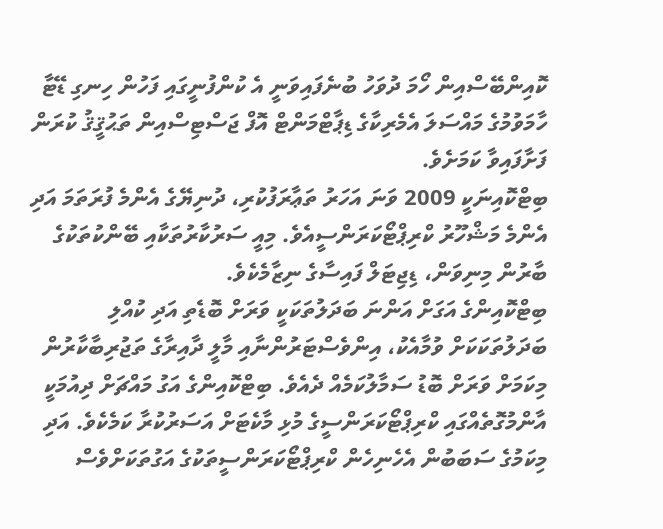ކޮއިންބޭސްއިން ހޯމަ ދުވަހު ބުނެފައިވަނީ އެ ކުންފުނީގައި ފަހުން ހިނގި ޑޭޓާ ހާމަވުމުގެ މައްސަލަ އެމެރިކާގެ ޑިޕާޓްމަންޓް އޮފް ޖަސްޓިސްއިން ތަޙުޤީޤު ކުރަން ފަށާފައިވާ ކަމަށެވެ.
ބިޓްކޮއިނަކީ 2009 ވަނަ އަހަރު ތަޢާރަފުކުރި، ދުނިޔޭގެ އެންމެ ފުރަތަމަ އަދި އެންމެ މަޝްހޫރު ކްރިޕްޓޯކަރަންސީއެވެ. މިއީ ސަރުކާރުތަކާއި ބޭންކުތަކުގެ ބާރުން މިނިވަން، ޑިޖިޓަލް ފައިސާގެ ނިޒާމެކެވެ.
ބިޓްކޮއިންގެ އަގަށް އަންނަ ބަދަލުތަކަކީ ވަރަށް ބޮޑެތި އަދި ކުއްލި ބަދަލުތަކަކަށް ވުމާއެކު، އިންވެސްޓަރުންނާއި މާލީ ދާއިރާގެ ތަޖުރިބާކާރުން މިކަމަށް ވަރަށް ބޮޑު ސަމާލުކަމެއް ދެއެވެ. ބިޓްކޮއިންގެ އަގު މައްޗަށް ދިއުމަކީ އާންމުގޮތެއްގައި ކްރިޕްޓޯކަރަންސީގެ މުޅި މާކެޓަށް އަސަރުކުރާ ކަމެކެވެ. އަދި މިކަމުގެ ސަބަބުން އެހެނިހެން ކްރިޕްޓޯކަރަންސީތަކުގެ އަގުތަކަށްވެސް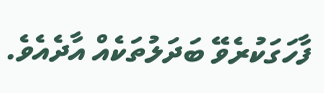ފާހަގަކުރެވޭ ބަދަލުތަކެއް އާދެއެވެ.